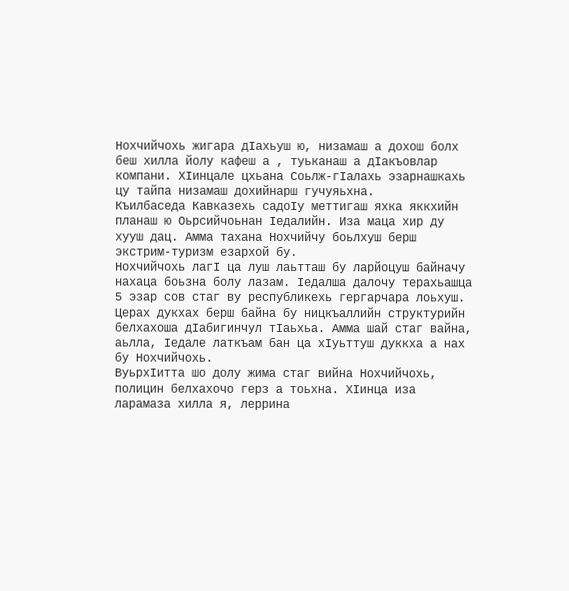Нохчийчохь жигара дIахьуш ю, низамаш а дохош болх беш хилла йолу кафеш а , туьканаш а дIакъовлар компани. ХIинцале цхьана Соьлж-гIалахь эзарнашкахь цу тайпа низамаш дохийнарш гучуяьхна.
Къилбаседа Кавказехь садоIу меттигаш яхка яккхийн планаш ю Оьрсийчоьнан Iедалийн. Иза маца хир ду хууш дац. Амма тахана Нохчийчу боьлхуш берш экстрим-туризм езархой бу.
Нохчийчохь лагI ца луш лаьтташ бу ларйоцуш байначу нахаца боьзна болу лазам. Iедалша далочу терахьашца 5 эзар сов стаг ву республикехь гергарчара лоьхуш. Церах дукхах берш байна бу ницкъаллийн структурийн белхахоша дIабигинчул тIаьхьа. Амма шай стаг вайна, аьлла, Iедале латкъам бан ца хIуьттуш дуккха а нах бу Нохчийчохь.
ВуьрхIитта шо долу жима стаг вийна Нохчийчохь, полицин белхахочо герз а тоьхна. ХIинца иза ларамаза хилла я, леррина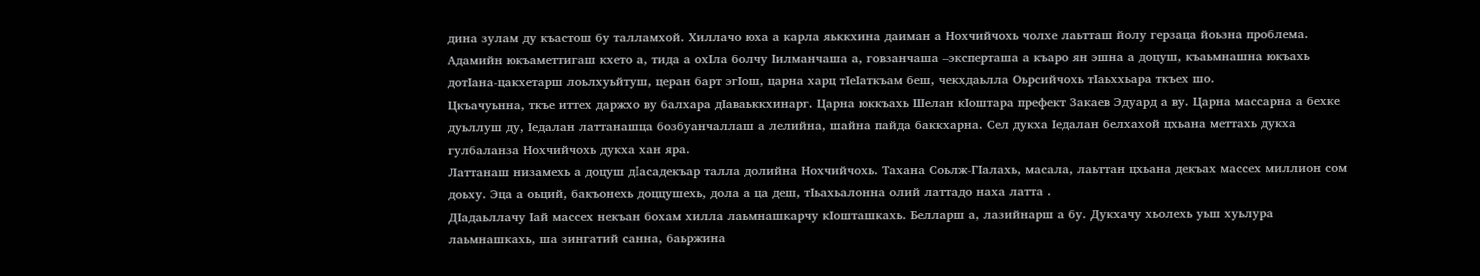дина зулам ду къастош бу талламхой. Хиллачо юха а карла яьккхина даиман а Нохчийчохь чолхе лаьтташ йолу герзаца йоьзна проблема.
Адамийн юкъаметтигаш кхето а, тида а охIла болчу Iилманчаша а, говзанчаша –эксперташа а къаро ян эшна а доцуш, къаьмнашна юкъахь дотIана-цакхетарш лоьлхуьйтуш, церан барт эгIош, царна харц тIеIаткъам беш, чекхдаьлла Оьрсийчохь тIаьххьара ткъех шо.
Цкъачуьнна, ткъе иттех даржхо ву балхара дIаваьккхинарг. Царна юккъахь Шелан кIоштара префект Закаев Эдуард а ву. Царна массарна а бехке дуьллуш ду, Iедалан латтанашца бозбуанчаллаш а лелийна, шайна пайда баккхарна. Сел дукха Iедалан белхахой цхьана меттахь дукха гулбаланза Нохчийчохь дукха хан яра.
Латтанаш низамехь а доцуш дΙасадекъар талла долийна Нохчийчохь. Тахана Соьлж-ГIалахь, масала, лаьттан цхьана декъах массех миллион сом доьху. Эца а оьций, бакъонехь доццушехь, дола а ца деш, тIьахьалонна олий латтадо наха латта .
ДIадаьллачу Iай массех некъан бохам хилла лаьмнашкарчу кIошташкахь. Белларш а, лазийнарш а бу. Дукхачу хьолехь уьш хуьлура лаьмнашкахь, ша зингатий санна, баьржина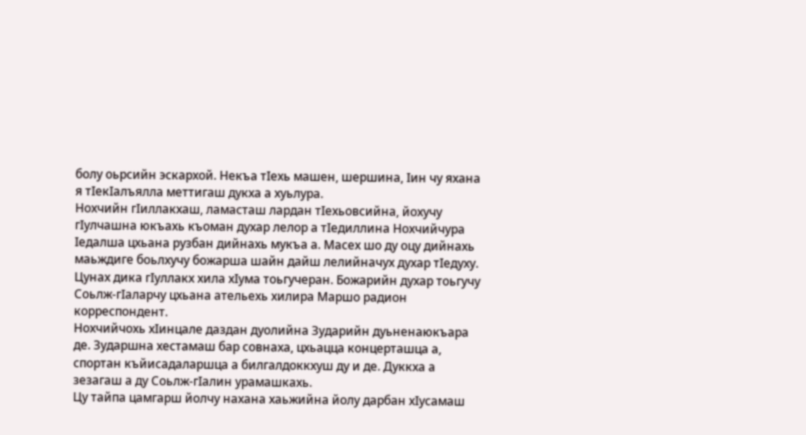болу оьрсийн эскархой. Некъа тIехь машен, шершина, Iин чу яхана я тIекIалъялла меттигаш дукха а хуьлура.
Нохчийн гIиллакхаш, ламасташ лардан тIехьовсийна, йохучу гIулчашна юкъахь къоман духар лелор а тIедиллина Нохчийчура Iедалша цхьана рузбан дийнахь мукъа а. Масех шо ду оцу дийнахь маьждиге боьлхучу божарша шайн дайш лелийначух духар тIедуху. Цунах дика гIуллакх хила хIума тоьгучеран. Божарийн духар тоьгучу Соьлж-гIаларчу цхьана ательехь хилира Маршо радион корреспондент.
Нохчийчохь хIинцале даздан дуолийна Зударийн дуьненаюкъара де. Зударшна хестамаш бар совнаха, цхьацца концерташца а, спортан къйисадаларшца а билгалдоккхуш ду и де. Дуккха а зезагаш а ду Соьлж-гIалин урамашкахь.
Цу тайпа цамгарш йолчу нахана хаьжийна йолу дарбан хIусамаш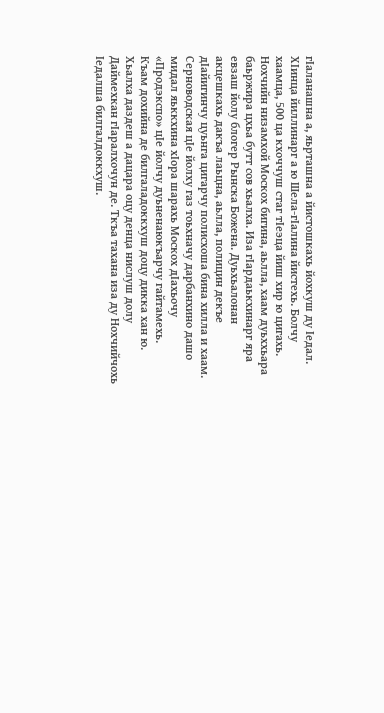гIаланашна а, яьрташна а йистошкахь йохкуш ду Iедал. ХIинца йиллинарг а ю Шела-гIалина йистехь. Болчу хаамца, 500 ца кхоччуш стаг тIеэца йиш хир ю цигахь.
Нохчийн низамхой Москох бигина, аьлла, хаам дуьххьара баьржира цхьа бутт сов хьалха. Иза гIардаькхинарг яра евзаш йолу блогер Рынска Божена. Дуьхьалонан акцешкахь дакъа лаьцна, аьлла, полицин декъе дIайигинчу цуьнга цигарчу полисхоша бина хилла и хаам.
Серноводская цIе йолxу газ тоьхначу дарбанхино дашо мидал яьккхина хIора шарахь Москох дIахьочу «Продэкспо» цIе йолчу дуьненаюкъарчу гайтамехь.
Къам дохийна де билгаладоккхуш доцу дикка хан ю. Хьалха даздеш а дацара оцу денца нислуш долу Даймехкан гIаралхочун де. Ткъа тахана иза ду Нохчийчохь Iедалша билгалдоккхуш.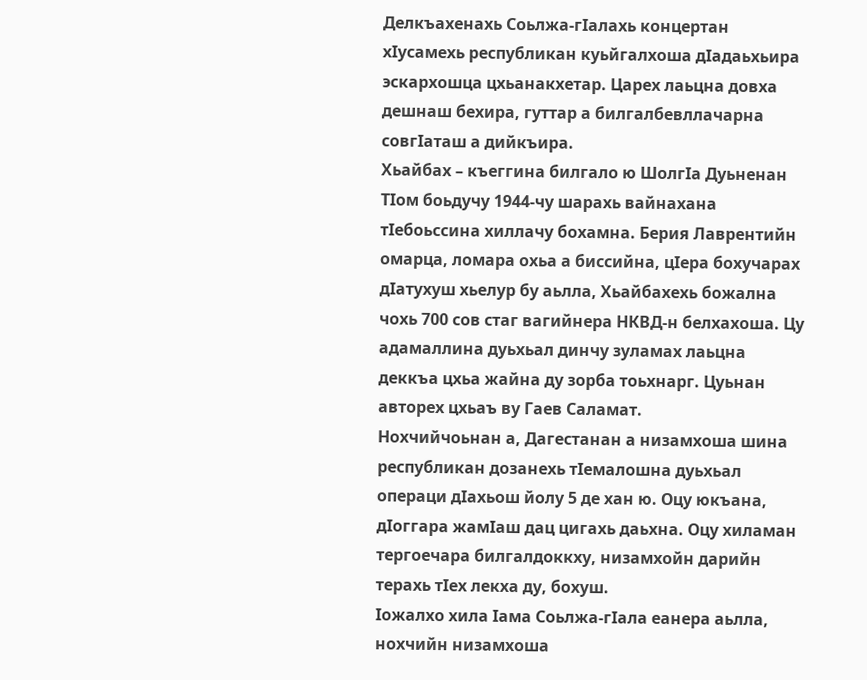Делкъахенахь Соьлжа-гIалахь концертан хIусамехь республикан куьйгалхоша дIадаьхьира эскархошца цхьанакхетар. Царех лаьцна довха дешнаш бехира, гуттар а билгалбевллачарна совгIаташ а дийкъира.
Хьайбах – къеггина билгало ю ШолгIа Дуьненан ТIом боьдучу 1944-чу шарахь вайнахана тIебоьссина хиллачу бохамна. Берия Лаврентийн омарца, ломара охьа а биссийна, цIера бохучарах дIатухуш хьелур бу аьлла, Хьайбахехь божална чохь 700 сов стаг вагийнера НКВД-н белхахоша. Цу адамаллина дуьхьал динчу зуламах лаьцна деккъа цхьа жайна ду зорба тоьхнарг. Цуьнан авторех цхьаъ ву Гаев Саламат.
Нохчийчоьнан а, Дагестанан а низамхоша шина республикан дозанехь тIемалошна дуьхьал операци дIахьош йолу 5 де хан ю. Оцу юкъана, дIоггара жамIаш дац цигахь даьхна. Оцу хиламан тергоечара билгалдоккху, низамхойн дарийн терахь тIех лекха ду, бохуш.
Iожалхо хила Iама Соьлжа-гIала еанера аьлла, нохчийн низамхоша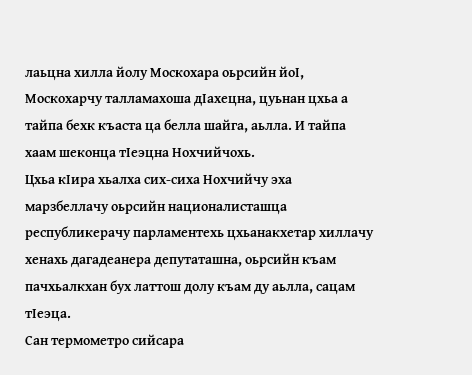лаьцна хилла йолу Москохара оьрсийн йоI, Москохарчу талламахоша дIахецна, цуьнан цхьа а тайпа бехк къаста ца белла шайга, аьлла. И тайпа хаам шеконца тIеэцна Нохчийчохь.
Цхьа кIира хьалха сих-сиха Нохчийчу эха марзбеллачу оьрсийн националисташца республикерачу парламентехь цхьанакхетар хиллачу хенахь дагадеанера депутаташна, оьрсийн къам пачхьалкхан бух латтош долу къам ду аьлла, сацам тIеэца.
Сан термометро сийсара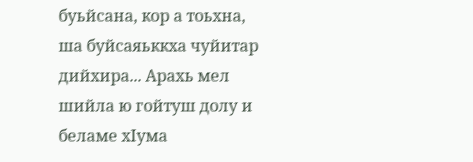буьйсана, кор а тоьхна, ша буйсаяьккха чуйитар дийхира... Арахь мел шийла ю гойтуш долу и беламе хIума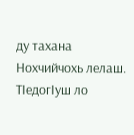ду тахана Нохчийчохь лелаш. ТIедогIуш ло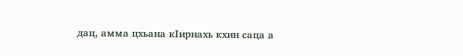дац, амма цхьана кIирнахь кхин саца а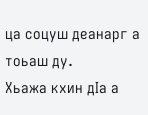ца соцуш деанарг а тоьаш ду.
Хьажа кхин дIа а